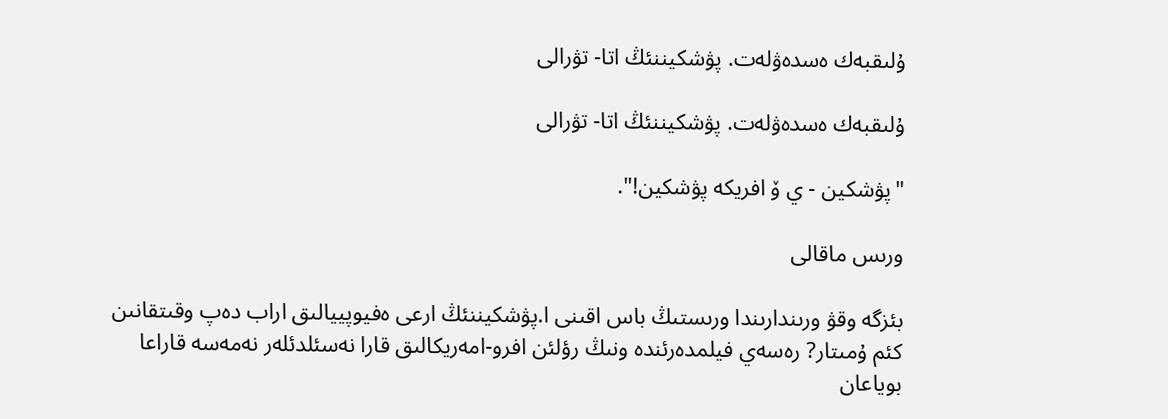ۇلىقبەك ەسدەۋلەت. پۋشكيننئڭ اتا- تۋرالى

ۇلىقبەك ەسدەۋلەت. پۋشكيننئڭ اتا- تۋرالى

"پۋشكين - ي ۆ افريكە پۋشكين!".

ورىس ماقالى

بئزگە وقۋ ورىندارىندا ورىستىڭ باس اقىنى ا.پۋشكيننئڭ ارعى ەفيوپييالىق اراب دەپ وقىتقانىن كئم ۇمىتار? رەسەي فيلمدەرئندە ونىڭ رؤلئن افرو-امەريكالىق قارا نەسئلدئلەر نەمەسە قاراعا بوياعان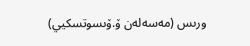ورىس (مەسەلەن ۆ.ۆىسوتسكيي)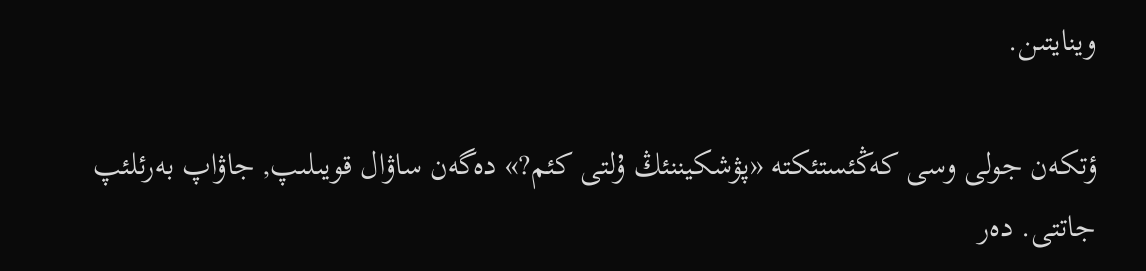وينايتىن.

ؤتكەن جولى وسى كەڭئستئكتە «پۋشكيننئڭ ۇلتى كئم?» دەگەن ساۋال قويىلىپ, جاۋاپ بەرئلئپ جاتتى. دەر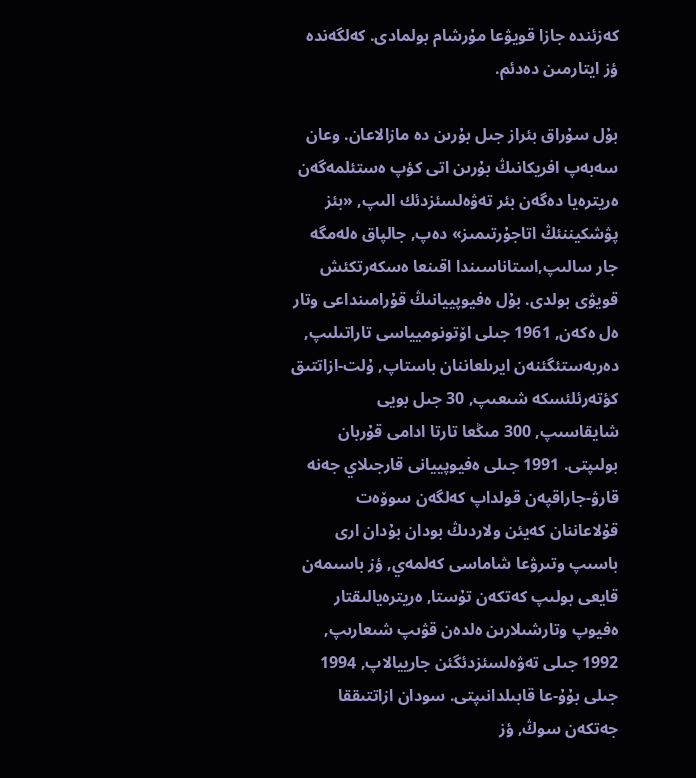كەزئندە جازا قويۋعا مۇرشام بولمادى. كەلگەندە ؤز ايتارمىن دەدئم.

بۇل سۇراق بئراز جىل بۇرىن دە مازالاعان. وعان سەبەپ افريكانىڭ بۇرىن اتى كؤپ ەستئلمەگەن ەريترەيا دەگەن بئر تەۋەلسئزدئك الىپ, «بئز پۋشكيننئڭ اتاجۇرتىمىز» دەپ, جالپاق ەلەمگە جار سالىپ,استاناسىندا اقىنعا ەسكەرتكئش قويۋى بولدى. بۇل ەفيوپييانىڭ قۇرامىنداعى وتار ەل ەكەن, 1961 جىلى اۆتونوميياسى تاراتىلىپ, دەربەستئگئنەن ايرىلعاننان باستاپ, ۇلت-ازاتتىق كؤتەرئلئسكە شىعىپ, 30 جىل بويى شايقاسىپ, 300 مىڭعا تارتا ادامى قۇربان بولىپتى. 1991 جىلى ەفيوپييانى قارجىلاي جەنە قارۋ-جاراقپەن قولداپ كەلگەن سوۆەت قۇلاعاننان كەيئن ولاردىڭ بودان بۇدان ارى باسىپ وتىرۋعا شاماسى كەلمەي, ؤز باسىمەن قايعى بولىپ كەتكەن تۇستا, ەريترەيالىقتار ەفيوپ وتارشىلارىن ەلدەن قۋىپ شىعارىپ, 1992 جىلى تەۋەلسئزدئگئن جارييالاپ, 1994 جىلى بۇۇ-عا قابىلدانىپتى. سودان ازاتتىققا جەتكەن سوڭ, ؤز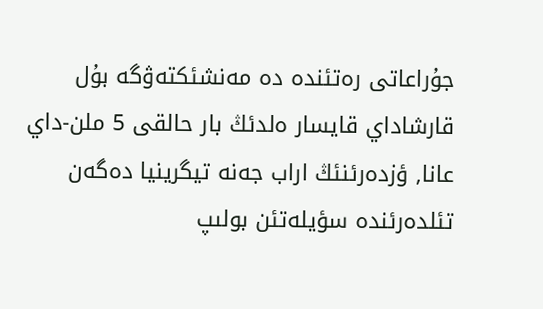جۇراعاتى رەتئندە دە مەنشئكتەۋگە بۇل قارشاداي قايسار ەلدئڭ بار حالقى 5 ملن-داي عانا, ؤزدەرئنئڭ اراب جەنە تيگرينيا دەگەن تئلدەرئندە سؤيلەتئن بولىپ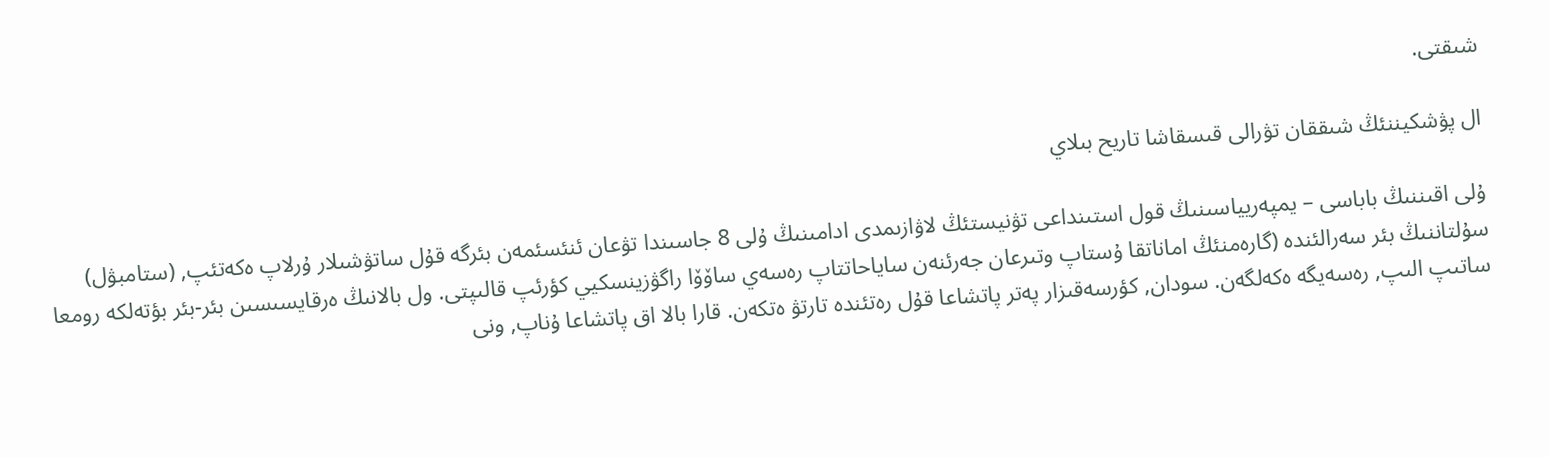شىقتى.

ال پۋشكيننئڭ شىققان تۋرالى قىسقاشا تاريح بىلاي

ۇلى اقىننىڭ باباسى – يمپەريياسىنىڭ قول استىنداعى تۋنيستئڭ لاۋازىمدى ادامىنىڭ ۇلى 8 جاسىندا تۋعان ئنئسئمەن بئرگە قۇل ساتۋشىلار ۇرلاپ ەكەتئپ, (ستامبۋل) سۇلتاننىڭ بئر سەرالئندە (گارەمنئڭ اماناتقا ۇستاپ وتىرعان جەرئنەن ساياحاتتاپ رەسەي ساۆۆا راگۋزينسكيي كؤرئپ قالىپتى. ول بالانىڭ ەرقايسىسىن بئر-بئر بؤتەلكە رومعا ساتىپ الىپ, رەسەيگە ەكەلگەن. سودان, كؤرسەقىزار پەتر پاتشاعا قۇل رەتئندە تارتۋ ەتكەن. قارا بالا اق پاتشاعا ۇناپ, ونى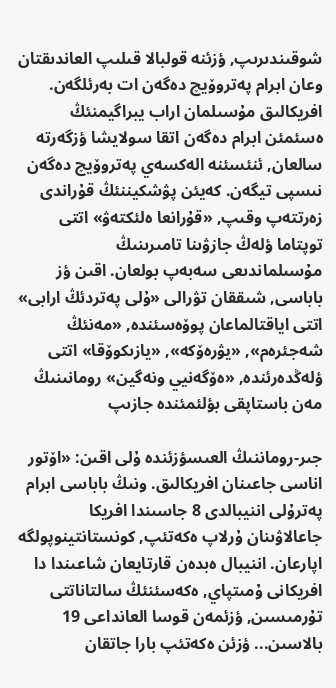شوقىندىرىپ, ؤزئنە قولبالا قىلىپ العاندىقتان وعان ابرام پەتروۆيچ دەگەن ات بەرئلگەن. افريكالىق مۇسىلمان اراب يبراگيمنئڭ ەسئمئن ابرام دەگەن اتقا سولايشا ؤزگەرتە سالعان, ئنئسئنە الەكسەي پەتروۆيچ دەگەن نىسپى تيگەن. كەيئن پۋشكيننئڭ قۇراندى زەرتتەپ وقىپ, «قۇرانعا ەلئكتەۋ» اتتى توپتاما ؤلەڭ جازۋىنا تامىرىنىڭ مۇسىلماندىعى سەبەپ بولعان. اقىن ؤز باباسى, شىققان تۋرالى «ۇلى پەتردئڭ ارابى» اتتى اياقتالماعان پوۆەسئندە, «مەنئڭ شەجئرەم», «يۋرەۆكە», «يازىكوۆقا» اتتى ؤلەڭدەرئندە, «ەۆگەنيي ونەگين» رومانىنىڭ مەن باستاپقى بؤلئمئندە جازىپ

جىر-روماننىڭ العىسؤزئندە ۇلى اقىن: «اۆتور اناسى جاعىنان افريكالىق. ونىڭ باباسى ابرام پەترۇلى اننيبالدى 8 جاسىندا افريكا جاعالاۋىنان ۇرلاپ ەكەتئپ, كونستانتينوپولگە اپارعان. اننيبال ەبدەن قارتايعان شاعىندا دا افريكانى ۇمىتپاي, ەكەسئنئڭ سالتاناتتى تۇرمىسىن, ؤزئمەن قوسا العانداعى 19 بالاسىن... ؤزئن ەكەتئپ بارا جاتقان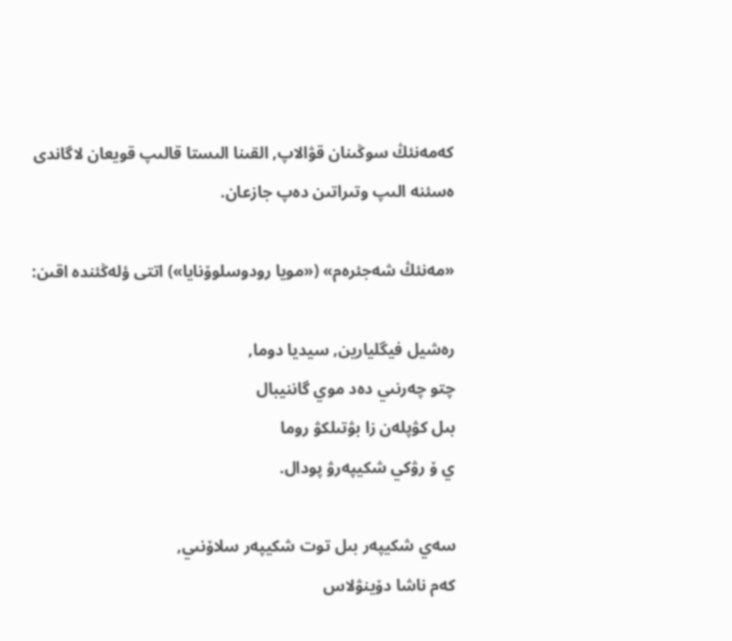كەمەنئڭ سوڭىنان قۋالاپ, القىنا الىستا قالىپ قويعان لاگاندى ەسئنە الىپ وتىراتىن دەپ جازعان.

«مەنئڭ شەجئرەم» («مويا رودوسلوۆنايا») اتتى ؤلەڭئندە اقىن:

رەشيل فيگليارين, سيديا دوما,
چتو چەرنىي دەد موي گاننيبال
بىل كۋپلەن زا بۋتىلكۋ روما
ي ۆ رۋكي شكيپەرۋ پودال.

سەي شكيپەر بىل توت شكيپەر سلاۆنىي,
كەم ناشا دۆينۋلاس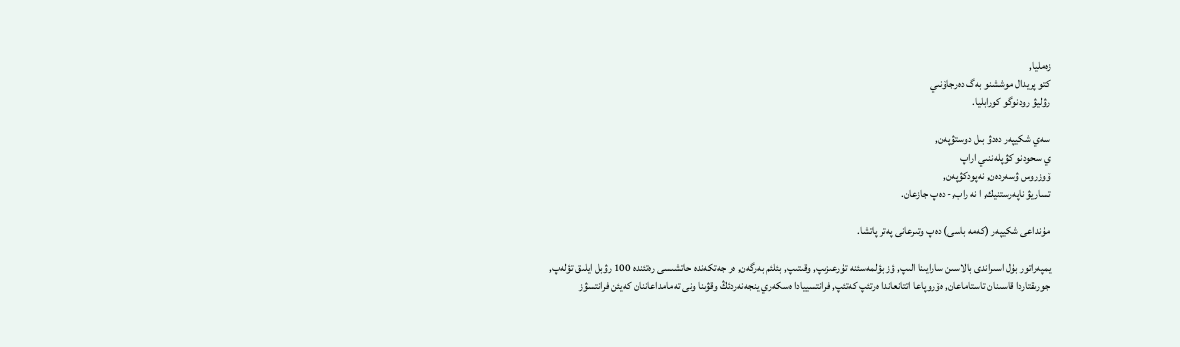زەمليا,
كتو پريدال موششنو بەگ دەرجاۆنىي
رۋليۋ رودنوگو كورابليا.

سەي شكيپەر دەدۋ بىل دوستۋپەن,
ي سحودنو كۋپلەننىي اراپ
ۆوزروس ۋسەردەن, نەپودكۋپەن,
تساريۋ ناپەرستنيك, ا نە راب,- دەپ جازعان.

مۇنداعى شكيپەر (كەمە باسى) دەپ وتىرعانى پەتر پاتشا.

يمپەراتور بۇل اسىراندى بالاسىن سارايىنا الىپ, ؤز بؤلمەسئنە تۇرعىزىپ, وقىتىپ, بئلئم بەرگەن, ەر جەتكەندە حاتشىسى رەتئندە 100 رۋبل ايلىق تؤلەپ, جورىقتاردا قاسىنان تاستاماعان, ەۆروپاعا اتتانعاندا ەرتئپ كەتئپ, فرانتسييادا ەسكەري ينجەنەردئڭ وقۋىنا ونى تەمامداعاننان كەيئن فرانتسۋز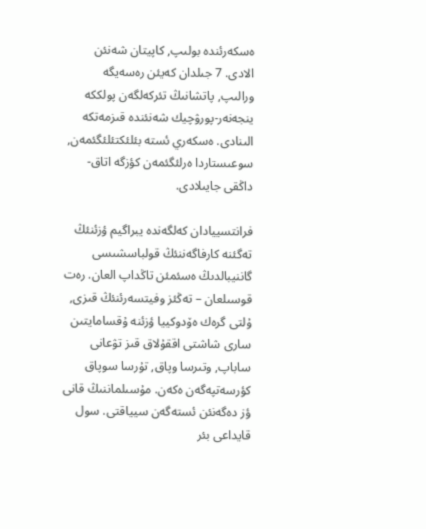ەسكەرئندە بولىپ, كاپيتان شەنئن الادى. 7 جىلدان كەيئن رەسەيگە ورالىپ, پاتشانىڭ تئركەلگەن پولككە ينجەنەر-پورۋچيك شەنئندە قىزمەتكە الىنادى. ەسكەري ئستە بئلئكتئلئگئمەن, سوعىستاردا ەرلئگئمەن كؤزگە اتاق-داڭقى جايىلادى.

فرانتسييادان كەلگەندە يبراگيم ؤزئنئڭ تەگئنە كارفاگەننئڭ قولباسشىسى گاننيبالدىڭ ەسئمئن تاڭداپ العان. رەت قوسىلعان – تەڭئز وفيتسەرئنئڭ قىزى, ۇلتى گرەك ەۆدوكييا ؤزئنە ۇقسامايتىن سارى شاشتى اققۇلاق قىز تۋعانى ساباپ, وتىرسا وپاق, تۇرسا سوپاق كؤرسەتپەگەن ەكەن. مۇسىلماننىڭ قانى ؤز دەگەنئن ئستەگەن سيياقتى. سول قايداعى بئر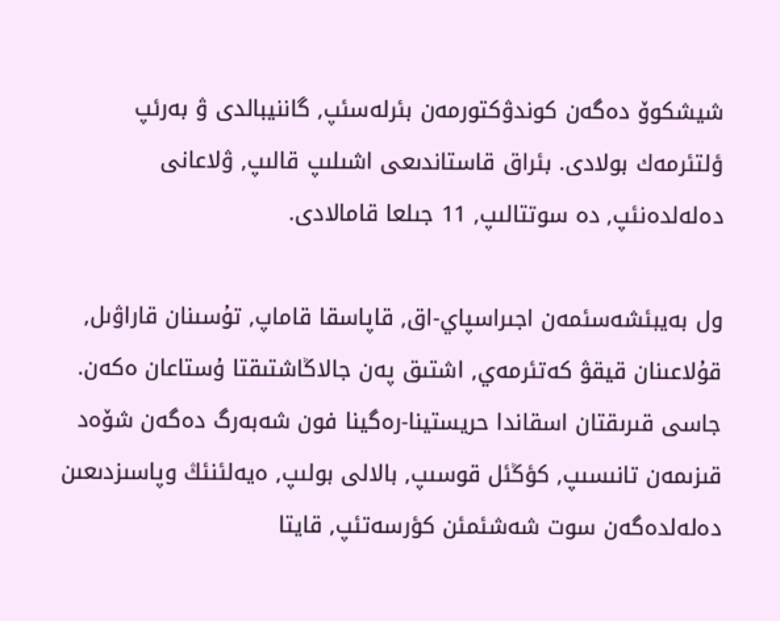شيشكوۆ دەگەن كوندۋكتورمەن بئرلەسئپ, گاننيبالدى ۋ بەرئپ ؤلتئرمەك بولادى. بئراق قاستاندىعى اشىلىپ قالىپ, ۋلاعانى دەلەلدەنئپ, دە سوتتالىپ, 11 جىلعا قامالادى.

ول بەيبئشەسئمەن اجىراسپاي-اق, قاپاسقا قاماپ, تۇسىنان قاراۋىل, قۇلاعىنان قيقۋ كەتئرمەي, اشتىق پەن جالاڭاشتىقتا ۇستاعان ەكەن. جاسى قىرىقتان اسقاندا حريستينا-رەگينا فون شەبەرگ دەگەن شۆەد قىزىمەن تانىسىپ, كؤڭئل قوسىپ, بالالى بولىپ, ەيەلئنئڭ وپاسىزدىعىن دەلەلدەگەن سوت شەشئمئن كؤرسەتئپ, قايتا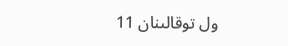ول توقالىنان 11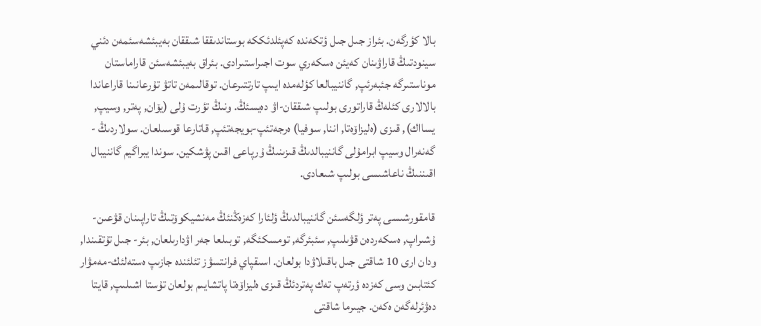بالا كؤرگەن. بئراز جىل جىل ؤتكەندە كەپئلدئككە بوستاندىققا شىققان بەيبئشەسئمەن دئني سينودتىڭ قاراۋىنان كەيئن ەسكەري سوت اجىراستىرادى. بئراق بەيبئشەسئن قاراماستان موناستىرگە جئبەرئپ, گاننيبالعا كؤلەمدە ايىپ تارتتىرعان. توقالىمەن تاتۋ تۇرعانىنا قاراعاندا بالالارى كئلەڭ قاراتورى بولىپ شىققان-اۋ دەيسئڭ. ونىڭ تؤرت ۇلى (يۆان, پەتر, وسيپ, يسااك), قىزى (ەليزاۆەتا, اننا, سوفيا) ەرجەتئپ-بويجەتئپ, قاتارعا قوسىلعان. سولاردىڭ - گەنەرال وسيپ ابرامۇلى گاننيبالدىڭ قىزىنىڭ ۇرپاعى اقىن پۋشكين. سوندا يبراگيم گاننيبال اقىننىڭ ناعاشىسى بولىپ شىعادى.

قامقورشىسى پەتر ؤلگەسئن گاننيبالدىڭ ؤلئارا كەزەڭنئڭ مەنشيكوۆتىڭ تاراپىنان قۋعىن- ۇشىراپ, ەسكەردەن قۋىلىپ, سئبئرگە, تومسكئگە, توبىلعا جەر اۋدارىلعان, بئر- جىل تۇتقىندا, ودان ارى 10 شاقتى جىل باقىلاۋدا بولعان. اسىقپاي فرانتسۋز تئلئندە جازىپ ەستەلئك-مەمۋار كئتابىن وسى كەزدە ؤرتەپ تەك پەتردئڭ قىزى ەليزاۆەتا پاتشايىم بولعان تۇستا اشىلىپ, قايتا دەۋئرلەگەن ەكەن. جيىرما شاقتى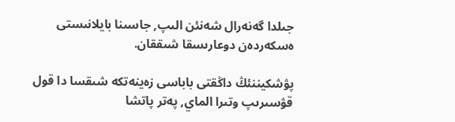جىلدا گەنەرال شەنئن الىپ, جاسىنا بايلانىستى ەسكەردەن دوعارىسقا شىققان.

پۋشكيننئڭ داڭقتى باباسى زەينەتكە شىقسا دا قول قۋسىرىپ وتىرا الماي, پەتر پاتشا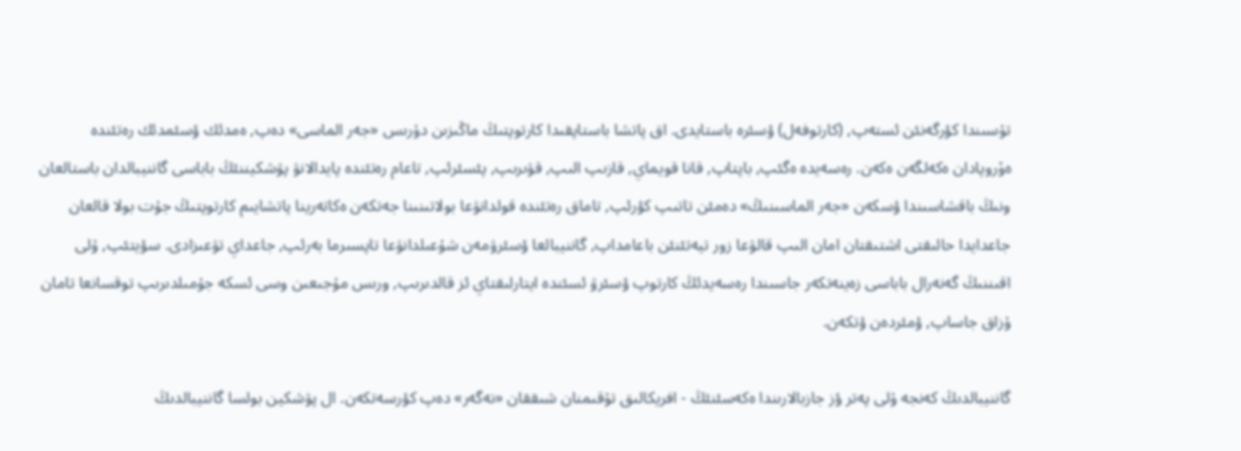تۇسىندا كؤرگەنئن ئستەپ, (كارتوفەل) ؤسئرە باستايدى. اق پاتشا باستاپقىدا كارتوپتىڭ ماڭىزىن دۇرىس «جەر الماسى» دەپ, ەمدئك ؤسئمدئك رەتئندە ەۆروپادان ەكەلگەن ەكەن. رەسەيدە ەگئپ, باپتاپ, قانا قويماي, قازىپ الىپ, قۋىرىپ, پئسئرئپ, تاعام رەتئندە پايدالانۋ پۋشكيننئڭ باباسى گاننيبالدان باستالعان ونىڭ باقشاسىندا ؤسكەن «جەر الماسىنىڭ» دەمئن تاتىپ كؤرئپ, تاماق رەتئندە قولدانۋعا بولاتىنىنا جەتكەن ەكاتەرينا پاتشايىم كارتوپتىڭ جۇت بولا قالعان جاعدايدا حالىقتى اشتىقتان امان الىپ قالۋعا زور تيەتئنئن باعامداپ, گاننيبالعا ؤسئرۋمەن شۇعىلدانۋعا تاپسىرما بەرئپ, جاعداي تۋعىزادى. سؤيتئپ, ۇلى اقىننىڭ گەنەرال باباسى زەينەتكەر جاسىندا رەسەيدئڭ كارتوپ ؤسئرۋ ئسئندە ايتارلىقتاي ئز قالدىرىپ, ورىس مۇجىعىن وسى ئسكە جۇمىلدىرىپ توقسانعا تامان ۇزاق جاساپ, ؤمئردەن ؤتكەن.

گاننيبالدىڭ كەنجە ۇلى پەتر ؤز جازبالارىندا ەكەسئنئڭ - افريكالىق تۇقىمنان شىققان «نەگەر» دەپ كؤرسەتكەن. ال پۋشكين بولسا گاننيبالدىڭ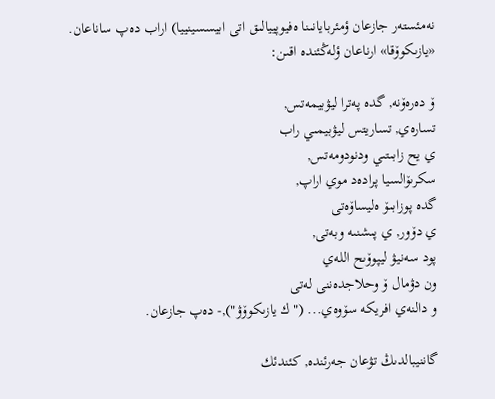نەمئستەر جازعان ؤمئربايانىنا ەفيوپييالىق اتى ابيسسينييا) اراب دەپ ساناعان. «يازىكوۆقا» ارناعان ؤلەڭئندە اقىن:

ۆ دەرەۆنە, گدە پەترا ليۋبيمەتس,
تسارەي, تساريتس ليۋبيمىي راب
ي يح زابىتىي ودنودومەتس,
سكرىۆالسيا پرادەد موي اراپ,
گدە پوزابىۆ ەليساۆەتى
ي دۆور, ي پىشنىە وبەتى,
پود سەنيۋ ليپوۆىح اللەي
ون دۋمال ۆ وحلاجدەننى لەتى
و دالنەي افريكە سۆوەي... ("ك يازىكوۆۋ"),- دەپ جازعان.

گاننيبالدىڭ تۋعان جەرئندە, كئندئك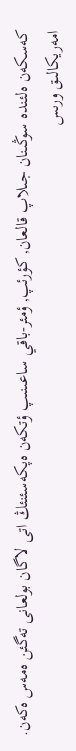كەسكەن ەلئندە سوڭىنان جىلاپ قالعان, كؤرئپ, ؤمئر-باقي ساعىنىپ ؤتكەن ەپكەسئنئڭ اتى لاگان بولعانى تەگئن ەمەس ەكەن. امەريكالىق ورىس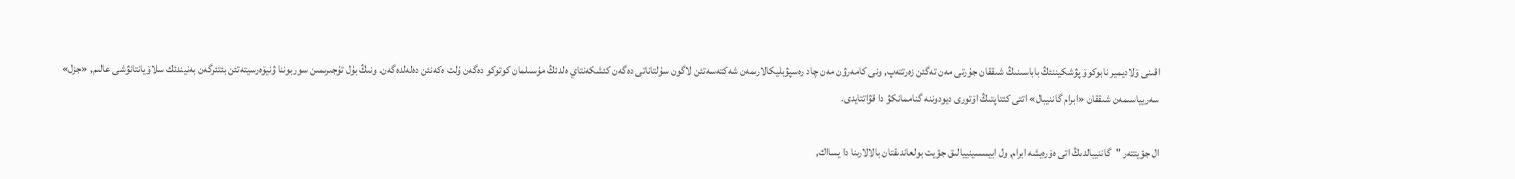اقىنى ۆلاديمير نابوكوۆ پۋشكيننئڭ باباسىنىڭ شىققان جۇرتى مەن تەگئن زەرتتەپ, ونى كامەرۋن مەن چاد رەسپۋبليكالارىمەن شەكتەسەتئن لاگون سۇلتاناتى دەگەن كئشكەنتاي ەلدئڭ مۇسىلمان كوتوكو دەگەن ۇلت ەكەنئن دەلەلدەگەن. ونىڭ بۇل تۇجىرىمىن سوربوننا ۋنيۆەرسيتەتئن بئتئرگەن بەنيندئك سلاۆيانتانۋشى عالىم, «جزل» سەريياسىمەن شىققان «ابرام گاننيبال» اتتى كئتاپتىڭ اۆتورى ديودوننە گناممانكۋ دا قۋاتتايدى.

ال جؤيتتەر "گاننيبالدىڭ اتى ەۆرەيشە ابرام, ول ابيسسينييالىق جؤيت بولعاندىقتان بالالارىنا دا يسااك,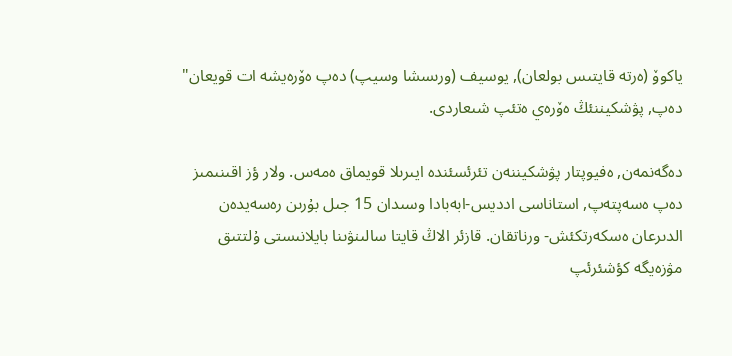ياكوۆ (ەرتە قايتىس بولعان), يوسيف (ورىسشا وسيپ) دەپ ەۆرەيشە ات قويعان" دەپ, پۋشكيننئڭ ەۆرەي ەتئپ شىعاردى.

دەگەنمەن, ەفيوپتار پۋشكيننەن تئرئسئندە ايىرىلا قويماق ەمەس. ولار ؤز اقىنىمىز دەپ ەسەپتەپ, استاناسى ادديس-ابەبادا وسىدان 15 جىل بۇرىن رەسەيدەن الدىرعان ەسكەرتكئش- ورناتقان. قازئر الاڭ قايتا سالىنۋىنا بايلانىستى ۇلتتىق مۋزەيگە كؤشئرئپ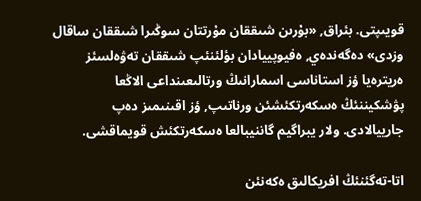قويىپتى. بئراق, «بۇرىن شىققان مۇرتتان سوڭىرا شىققان ساقال وزدى» دەگەندەي, ەفيوپييادان بؤلئنئپ شىققان تەۋەلسئز ەريترەيا ؤز استاناسى اسمارانىڭ ورتالىعىنداعى الاڭعا پۋشكيننئڭ ەسكەرتكئشئن ورناتىپ, ؤز اقىنىمىز دەپ جارييالادى. ولار يبراگيم گاننيبالعا ەسكەرتكئش قويماقشى.

اتا-تەگئنئڭ افريكالىق ەكەنئن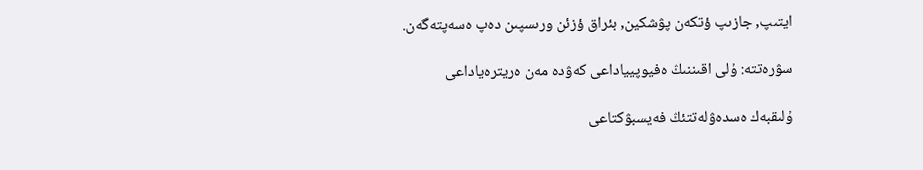ايتىپ, جازىپ ؤتكەن پۋشكين, بئراق ؤزئن ورىسپىن دەپ ەسەپتەگەن.

سۋرەتتە: ۇلى اقىننىڭ ەفيوپيياداعى كەۋدە مەن ەريترەياداعى

ۇلىقبەك ەسدەۋلەتتئڭ فەيسبۋكتاعى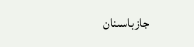جازباسىنان